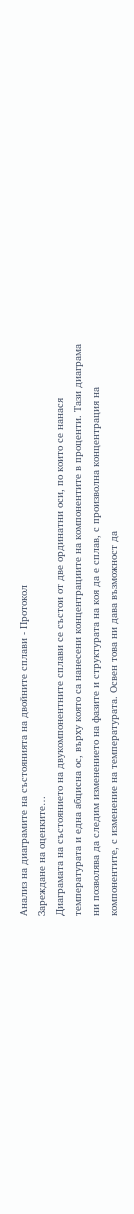Анализ на диаграмите на състоянията на двойните сплави - Протокол
Зареждане на оценките…
Диаграмата на състоянието на двукомпонентните сплави се състои от две ординатни оси, по които се нанася температурата и една абцисна ос, върху която са нанесени концентрациите на компонентите в проценти. Тази диаграма ни позволява да следим изменението на фазите и структурата на коя да е сплав, с произволна концентрация на компонентите, с изменение на температурата. Освен това ни дава възможност да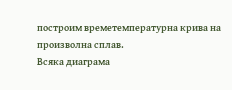построим времетемпературна крива на произволна сплав.
Всяка диаграма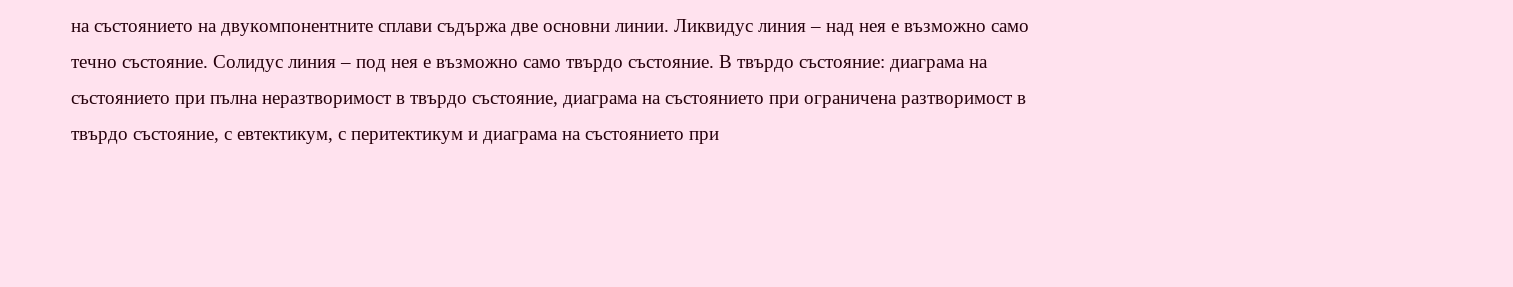на състоянието на двукомпонентните сплави съдържа две основни линии. Ликвидус линия – над нея е възможно само течно състояние. Солидус линия – под нея е възможно само твърдо състояние. В твърдо състояние: диаграма на състоянието при пълна неразтворимост в твърдо състояние, диаграма на състоянието при ограничена разтворимост в твърдо състояние, с евтектикум, с перитектикум и диаграма на състоянието при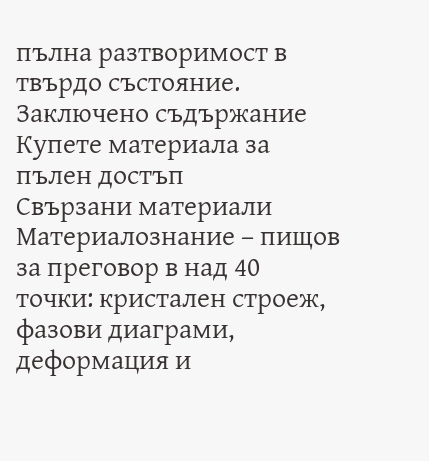пълна разтворимост в твърдо състояние.
Заключено съдържание
Купете материала за пълен достъп
Свързани материали
Материалознание – пищов за преговор в над 40 точки: кристален строеж, фазови диаграми, деформация и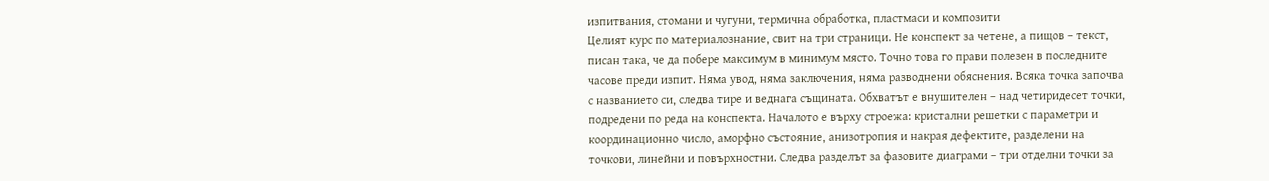изпитвания, стомани и чугуни, термична обработка, пластмаси и композити
Целият курс по материалознание, свит на три страници. Не конспект за четене, а пищов – текст, писан така, че да побере максимум в минимум място. Точно това го прави полезен в последните часове преди изпит. Няма увод, няма заключения, няма разводнени обяснения. Всяка точка започва с названието си, следва тире и веднага същината. Обхватът е внушителен – над четиридесет точки, подредени по реда на конспекта. Началото е върху строежа: кристални решетки с параметри и координационно число, аморфно състояние, анизотропия и накрая дефектите, разделени на точкови, линейни и повърхностни. Следва разделът за фазовите диаграми – три отделни точки за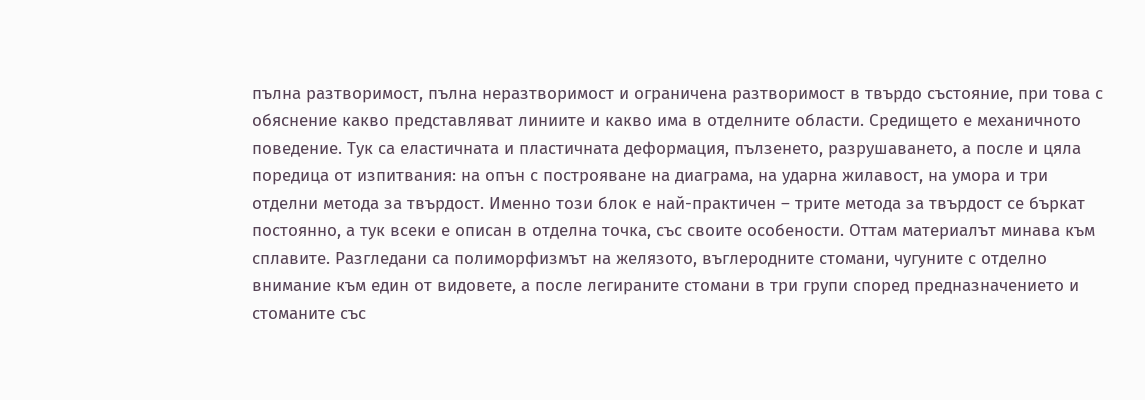пълна разтворимост, пълна неразтворимост и ограничена разтворимост в твърдо състояние, при това с обяснение какво представляват линиите и какво има в отделните области. Средището е механичното поведение. Тук са еластичната и пластичната деформация, пълзенето, разрушаването, а после и цяла поредица от изпитвания: на опън с построяване на диаграма, на ударна жилавост, на умора и три отделни метода за твърдост. Именно този блок е най-практичен – трите метода за твърдост се бъркат постоянно, а тук всеки е описан в отделна точка, със своите особености. Оттам материалът минава към сплавите. Разгледани са полиморфизмът на желязото, въглеродните стомани, чугуните с отделно внимание към един от видовете, а после легираните стомани в три групи според предназначението и стоманите със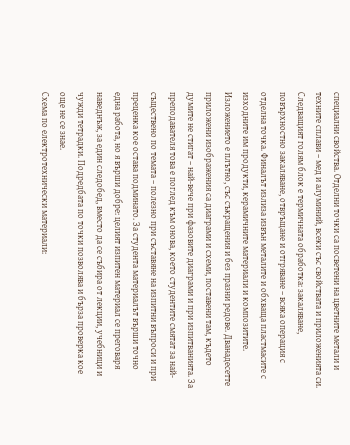специални свойства. Отделни точки са посветени на цветните метали и техните сплави – мед и алуминий, всеки със свойствата и приложенията си. Следващият голям блок е термичната обработка: закаляване, повърхностно закаляване, отвръщане и отгряване – всяка операция с отделна точка. Финалът излиза извън металите и обхваща пластмасите с изходните им продукти, керамичните материали и композитите. Изложението е плътно, със съкращения и без празни редове. Дванадесетте приложени изображения са диаграми и схеми, поставени там, където думите не стигат – най-вече при фазовите диаграми и при изпитванията. За преподавателя това е поглед към онова, което студентите смятат за най-съществено по темата – полезно при съставяне на изпитни въпроси и при преценка кое остава подминато. За студента материалът върши точно една работа, но я върши добре: целият изпитен материал се преговаря наведнъж, за един следобед, вместо да се събира от лекции, учебници и чужди тетрадки. Подредбата по точки позволява и бърза проверка кое още не се знае.
Схема по електротехнически материали: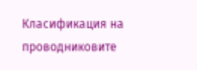Класификация на проводниковите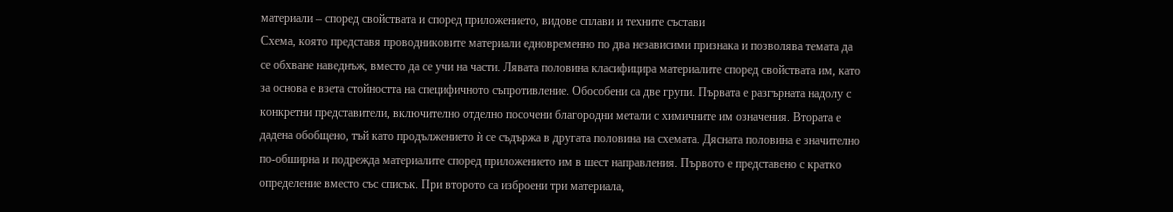материали – според свойствата и според приложението, видове сплави и техните състави
Схема, която представя проводниковите материали едновременно по два независими признака и позволява темата да се обхване наведнъж, вместо да се учи на части. Лявата половина класифицира материалите според свойствата им, като за основа е взета стойността на специфичното съпротивление. Обособени са две групи. Първата е разгърната надолу с конкретни представители, включително отделно посочени благородни метали с химичните им означения. Втората е дадена обобщено, тъй като продължението ѝ се съдържа в другата половина на схемата. Дясната половина е значително по-обширна и подрежда материалите според приложението им в шест направления. Първото е представено с кратко определение вместо със списък. При второто са изброени три материала,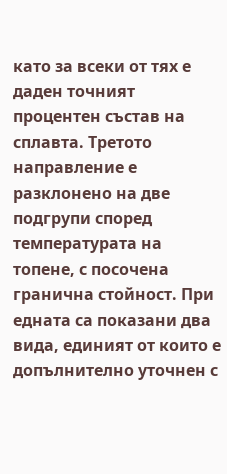като за всеки от тях е даден точният процентен състав на сплавта. Третото направление е разклонено на две подгрупи според температурата на топене, с посочена гранична стойност. При едната са показани два вида, единият от които е допълнително уточнен с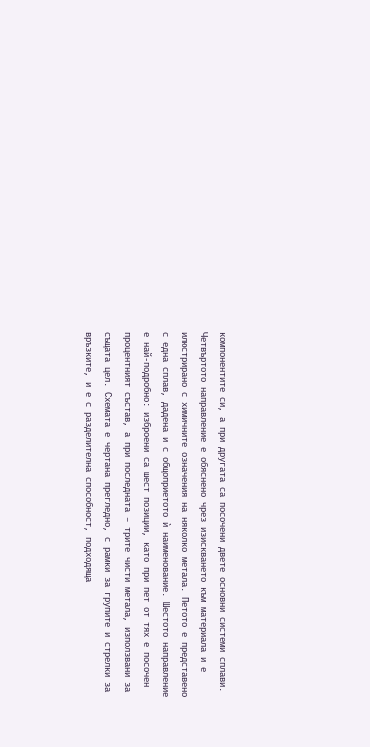компонентите си, а при другата са посочени двете основни системи сплави. Четвъртото направление е обяснено чрез изискването към материала и е илюстрирано с химичните означения на няколко метала. Петото е представено с една сплав, дадена и с общоприетото ѝ наименование. Шестото направление е най-подробно: изброени са шест позиции, като при пет от тях е посочен процентният състав, а при последната – трите чисти метала, използвани за същата цел. Схемата е чертана прегледно, с рамки за групите и стрелки за връзките, и е с разделителна способност, подходяща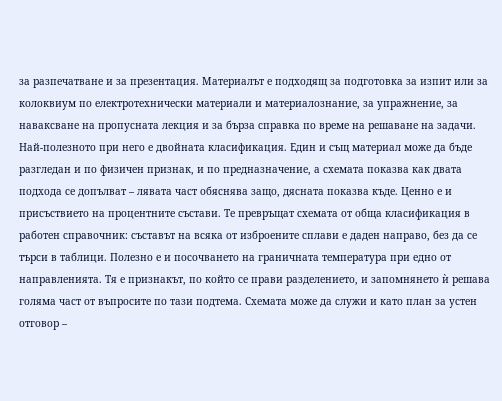за разпечатване и за презентация. Материалът е подходящ за подготовка за изпит или за колоквиум по електротехнически материали и материалознание, за упражнение, за наваксване на пропусната лекция и за бърза справка по време на решаване на задачи. Най-полезното при него е двойната класификация. Един и същ материал може да бъде разгледан и по физичен признак, и по предназначение, а схемата показва как двата подхода се допълват – лявата част обяснява защо, дясната показва къде. Ценно е и присъствието на процентните състави. Те превръщат схемата от обща класификация в работен справочник: съставът на всяка от изброените сплави е даден направо, без да се търси в таблици. Полезно е и посочването на граничната температура при едно от направленията. Тя е признакът, по който се прави разделението, и запомнянето ѝ решава голяма част от въпросите по тази подтема. Схемата може да служи и като план за устен отговор –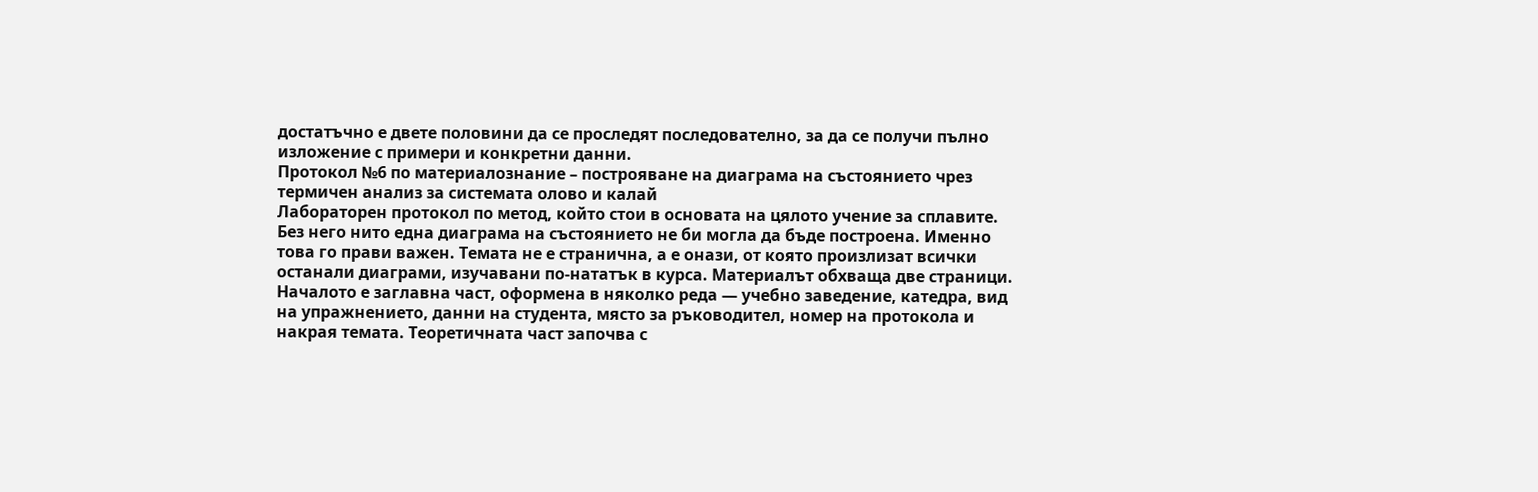достатъчно е двете половини да се проследят последователно, за да се получи пълно изложение с примери и конкретни данни.
Протокол №6 по материалознание – построяване на диаграма на състоянието чрез термичен анализ за системата олово и калай
Лабораторен протокол по метод, който стои в основата на цялото учение за сплавите. Без него нито една диаграма на състоянието не би могла да бъде построена. Именно това го прави важен. Темата не е странична, а е онази, от която произлизат всички останали диаграми, изучавани по-нататък в курса. Материалът обхваща две страници. Началото е заглавна част, оформена в няколко реда — учебно заведение, катедра, вид на упражнението, данни на студента, място за ръководител, номер на протокола и накрая темата. Теоретичната част започва с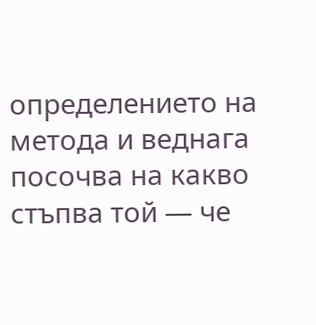определението на метода и веднага посочва на какво стъпва той — че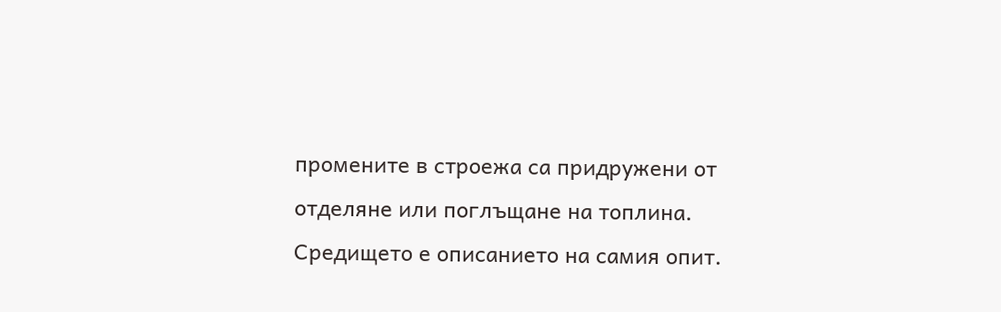промените в строежа са придружени от отделяне или поглъщане на топлина. Средището е описанието на самия опит.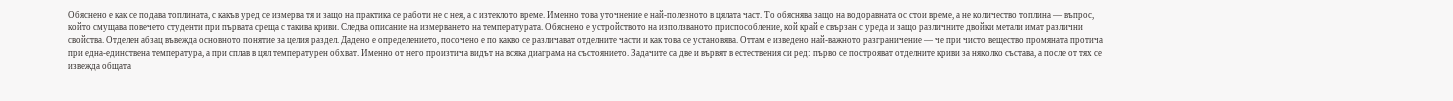Обяснено е как се подава топлината, с какъв уред се измерва тя и защо на практика се работи не с нея, а с изтеклото време. Именно това уточнение е най-полезното в цялата част. То обяснява защо на водоравната ос стои време, а не количество топлина — въпрос, който смущава повечето студенти при първата среща с такива криви. Следва описание на измерването на температурата. Обяснено е устройството на използваното приспособление, кой край е свързан с уреда и защо различните двойки метали имат различни свойства. Отделен абзац въвежда основното понятие за целия раздел. Дадено е определението, посочено е по какво се различават отделните части и как това се установява. Оттам е изведено най-важното разграничение — че при чисто вещество промяната протича при една-единствена температура, а при сплав в цял температурен обхват. Именно от него произтича видът на всяка диаграма на състоянието. Задачите са две и вървят в естествения си ред: първо се построяват отделните криви за няколко състава, а после от тях се извежда общата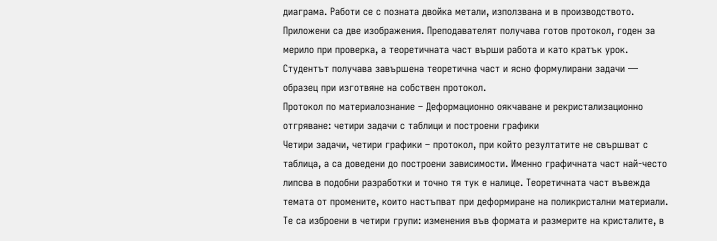диаграма. Работи се с позната двойка метали, използвана и в производството. Приложени са две изображения. Преподавателят получава готов протокол, годен за мерило при проверка, а теоретичната част върши работа и като кратък урок. Студентът получава завършена теоретична част и ясно формулирани задачи — образец при изготвяне на собствен протокол.
Протокол по материалознание – Деформационно оякчаване и рекристализационно отгряване: четири задачи с таблици и построени графики
Четири задачи, четири графики – протокол, при който резултатите не свършват с таблица, а са доведени до построени зависимости. Именно графичната част най-често липсва в подобни разработки и точно тя тук е налице. Теоретичната част въвежда темата от промените, които настъпват при деформиране на поликристални материали. Те са изброени в четири групи: изменения във формата и размерите на кристалите, в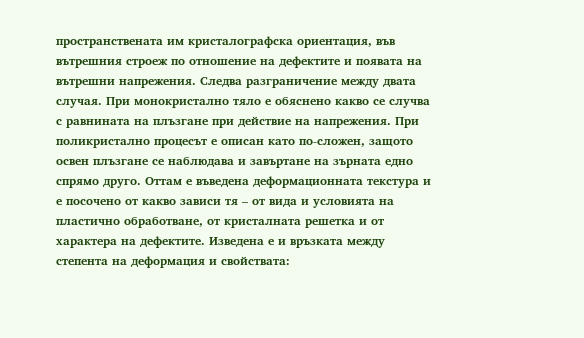пространствената им кристалографска ориентация, във вътрешния строеж по отношение на дефектите и появата на вътрешни напрежения. Следва разграничение между двата случая. При монокристално тяло е обяснено какво се случва с равнината на плъзгане при действие на напрежения. При поликристално процесът е описан като по-сложен, защото освен плъзгане се наблюдава и завъртане на зърната едно спрямо друго. Оттам е въведена деформационната текстура и е посочено от какво зависи тя – от вида и условията на пластично обработване, от кристалната решетка и от характера на дефектите. Изведена е и връзката между степента на деформация и свойствата: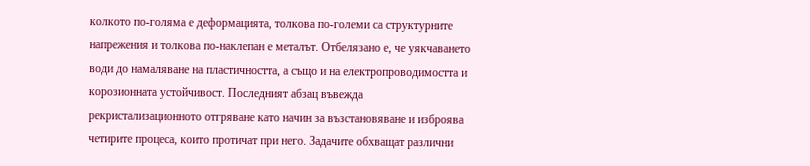колкото по-голяма е деформацията, толкова по-големи са структурните напрежения и толкова по-наклепан е металът. Отбелязано е, че уякчаването води до намаляване на пластичността, а също и на електропроводимостта и корозионната устойчивост. Последният абзац въвежда рекристализационното отгряване като начин за възстановяване и изброява четирите процеса, които протичат при него. Задачите обхващат различни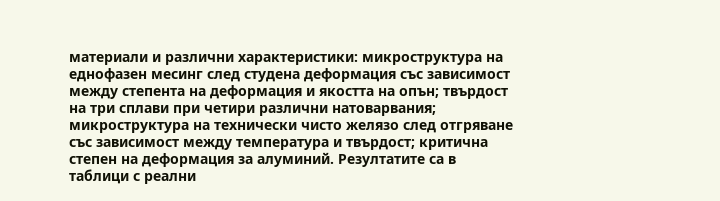материали и различни характеристики: микроструктура на еднофазен месинг след студена деформация със зависимост между степента на деформация и якостта на опън; твърдост на три сплави при четири различни натоварвания; микроструктура на технически чисто желязо след отгряване със зависимост между температура и твърдост; критична степен на деформация за алуминий. Резултатите са в таблици с реални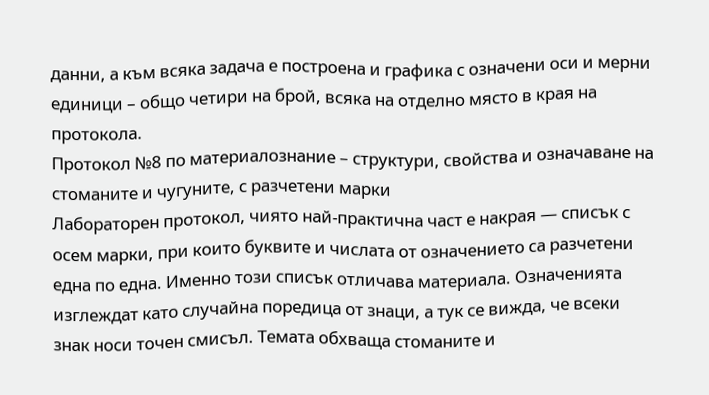данни, а към всяка задача е построена и графика с означени оси и мерни единици – общо четири на брой, всяка на отделно място в края на протокола.
Протокол №8 по материалознание – структури, свойства и означаване на стоманите и чугуните, с разчетени марки
Лабораторен протокол, чиято най-практична част е накрая — списък с осем марки, при които буквите и числата от означението са разчетени една по една. Именно този списък отличава материала. Означенията изглеждат като случайна поредица от знаци, а тук се вижда, че всеки знак носи точен смисъл. Темата обхваща стоманите и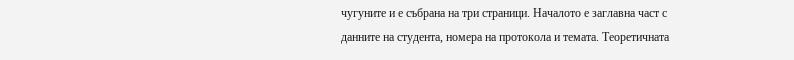чугуните и е събрана на три страници. Началото е заглавна част с данните на студента, номера на протокола и темата. Теоретичната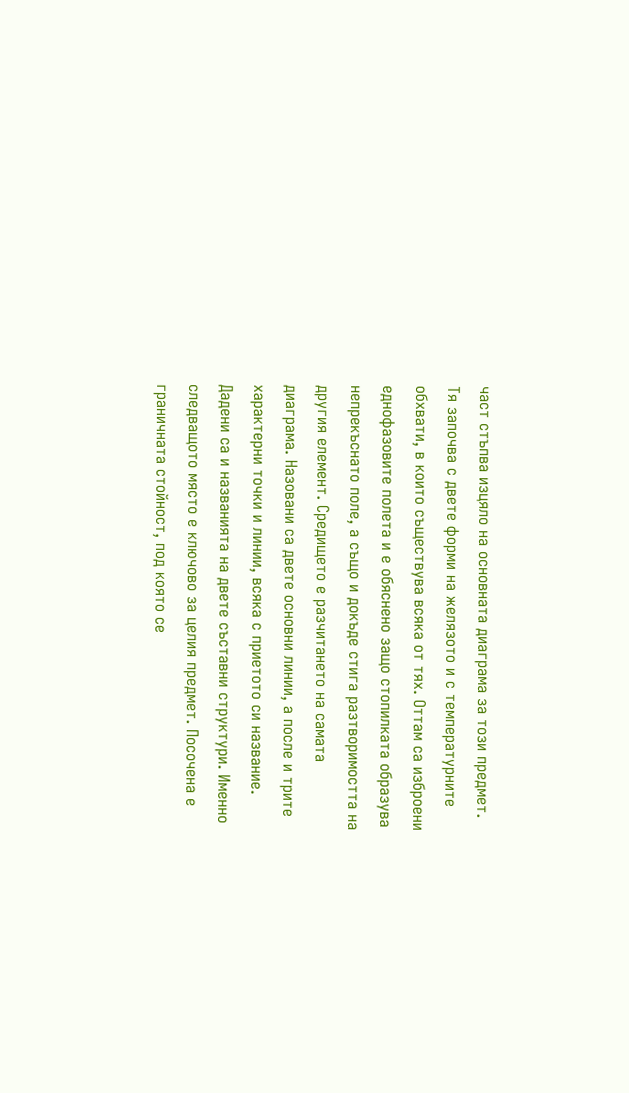част стъпва изцяло на основната диаграма за този предмет. Тя започва с двете форми на желязото и с температурните обхвати, в които съществува всяка от тях. Оттам са изброени еднофазовите полета и е обяснено защо стопилката образува непрекъснато поле, а също и докъде стига разтворимостта на другия елемент. Средището е разчитането на самата диаграма. Назовани са двете основни линии, а после и трите характерни точки и линии, всяка с приетото си название. Дадени са и названията на двете съставни структури. Именно следващото място е ключово за целия предмет. Посочена е граничната стойност, под която се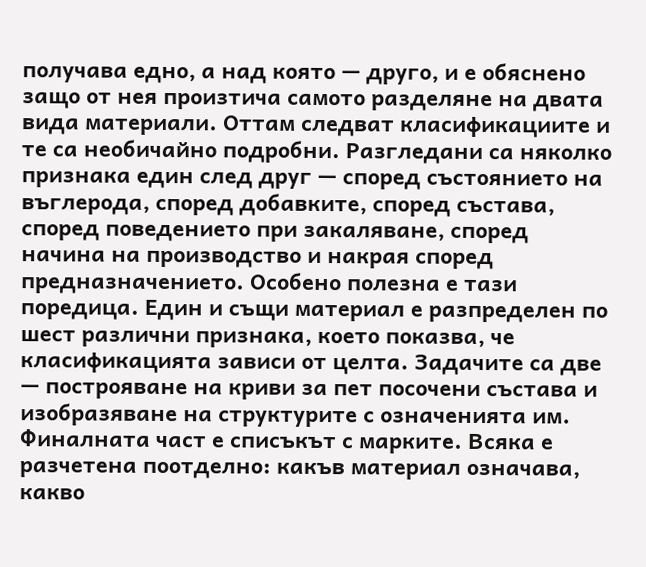получава едно, а над която — друго, и е обяснено защо от нея произтича самото разделяне на двата вида материали. Оттам следват класификациите и те са необичайно подробни. Разгледани са няколко признака един след друг — според състоянието на въглерода, според добавките, според състава, според поведението при закаляване, според начина на производство и накрая според предназначението. Особено полезна е тази поредица. Един и същи материал е разпределен по шест различни признака, което показва, че класификацията зависи от целта. Задачите са две — построяване на криви за пет посочени състава и изобразяване на структурите с означенията им. Финалната част е списъкът с марките. Всяка е разчетена поотделно: какъв материал означава, какво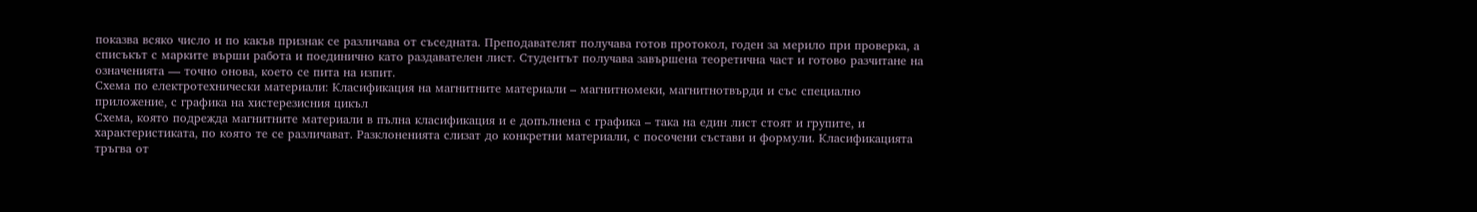показва всяко число и по какъв признак се различава от съседната. Преподавателят получава готов протокол, годен за мерило при проверка, а списъкът с марките върши работа и поединично като раздавателен лист. Студентът получава завършена теоретична част и готово разчитане на означенията — точно онова, което се пита на изпит.
Схема по електротехнически материали: Класификация на магнитните материали – магнитномеки, магнитнотвърди и със специално приложение, с графика на хистерезисния цикъл
Схема, която подрежда магнитните материали в пълна класификация и е допълнена с графика – така на един лист стоят и групите, и характеристиката, по която те се различават. Разклоненията слизат до конкретни материали, с посочени състави и формули. Класификацията тръгва от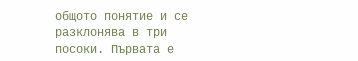общото понятие и се разклонява в три посоки. Първата е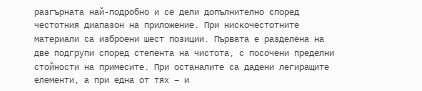разгърната най-подробно и се дели допълнително според честотния диапазон на приложение. При нискочестотните материали са изброени шест позиции. Първата е разделена на две подгрупи според степента на чистота, с посочени пределни стойности на примесите. При останалите са дадени легиращите елементи, а при една от тях – и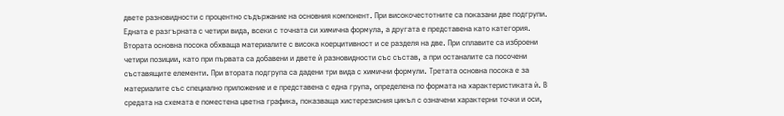двете разновидности с процентно съдържание на основния компонент. При високочестотните са показани две подгрупи. Едната е разгърната с четири вида, всеки с точната си химична формула, а другата е представена като категория. Втората основна посока обхваща материалите с висока коерцитивност и се разделя на две. При сплавите са изброени четири позиции, като при първата са добавени и двете ѝ разновидности със състав, а при останалите са посочени съставящите елементи. При втората подгрупа са дадени три вида с химични формули. Третата основна посока е за материалите със специално приложение и е представена с една група, определена по формата на характеристиката ѝ. В средата на схемата е поместена цветна графика, показваща хистерезисния цикъл с означени характерни точки и оси,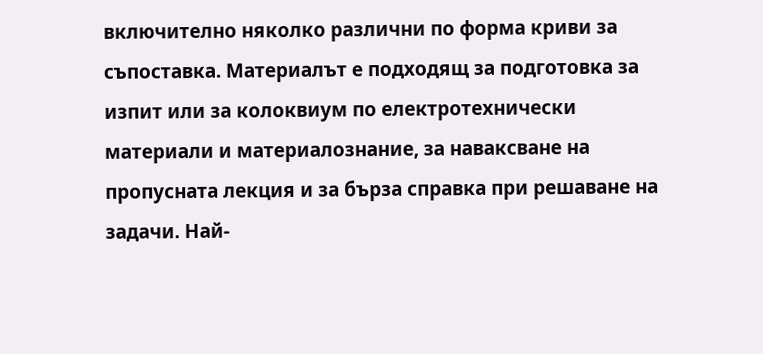включително няколко различни по форма криви за съпоставка. Материалът е подходящ за подготовка за изпит или за колоквиум по електротехнически материали и материалознание, за наваксване на пропусната лекция и за бърза справка при решаване на задачи. Най-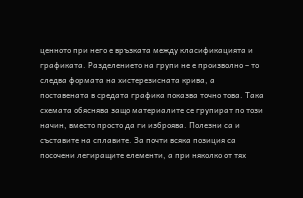ценното при него е връзката между класификацията и графиката. Разделението на групи не е произволно – то следва формата на хистерезисната крива, а поставената в средата графика показва точно това. Така схемата обяснява защо материалите се групират по този начин, вместо просто да ги изброява. Полезни са и съставите на сплавите. За почти всяка позиция са посочени легиращите елементи, а при няколко от тях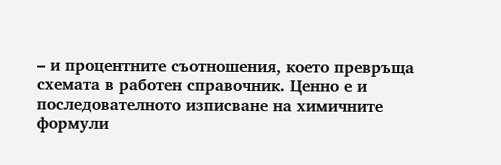– и процентните съотношения, което превръща схемата в работен справочник. Ценно е и последователното изписване на химичните формули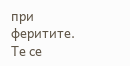при феритите. Те се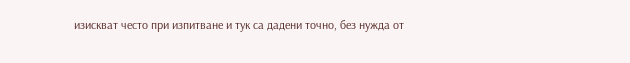изискват често при изпитване и тук са дадени точно, без нужда от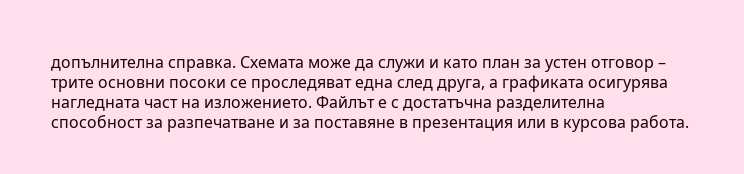допълнителна справка. Схемата може да служи и като план за устен отговор – трите основни посоки се проследяват една след друга, а графиката осигурява нагледната част на изложението. Файлът е с достатъчна разделителна способност за разпечатване и за поставяне в презентация или в курсова работа.